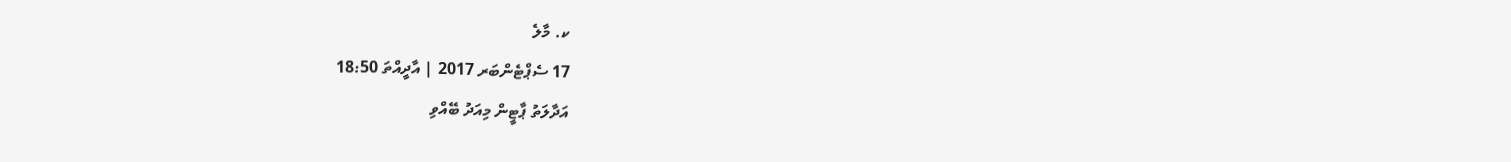ކ. މާލެ
17 ސެޕްޓެންބަރ 2017 | އާދީއްތަ 18:50
އަދާލަތު ޕާޓީން މިއަދު ބޭއްވި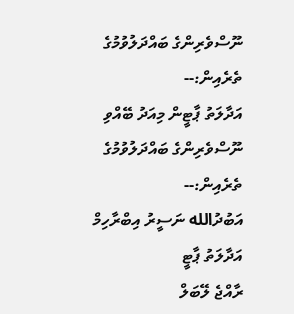ނޫސްވެރިންގެ ބައްދަލުވުމުގެ ތެރެއިން:--
އަދާލަތު ޕާޓީން މިއަދު ބޭއްވި ނޫސްވެރިންގެ ބައްދަލުވުމުގެ ތެރެއިން:--
އަބުދުالله ނަސީރު އިބްރާހިމް
އަދާލަތު ޕާޓީ
ރާއްޖެ ލޭބަލް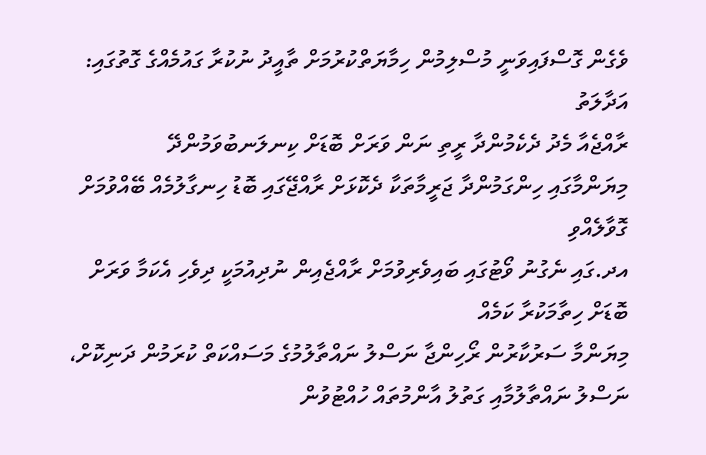ވެގެން ގޮސްފައިވަނީ މުސްލިމުން ހިމާޔަތްކުރުމަށް ތާއީދު ނުކުރާ ގައުމެއްގެ ގޮތުގައި: އަދާލަތު
ރާއްޖެއާ މެދު ދެކެމުންދާ ރީތި ނަން ވަރަށް ބޮޑަށް ކިނލަނބުވަމުންދޭ
މިޔަންމާގައި ހިންގަމުންދާ ޖަރީމާތަކާ ދެކޮޅަށް ރާއްޖޭގައި ބޮޑު ހިނގާލުމެއް ބޭއްވުމަށް ގޮވާލެއްވި
އދ.ގައި ނެގުނު ވޯޓުގައި ބައިވެރިވުމަށް ރާއްޖެއިން ނުދިއުމަކީ ދިވެހި އެކަމާ ވަރަށް ބޮޑަށް ހިތާމަކުރާ ކަމެއް
މިޔަންމާ ސަރުކާރުން ރޯހިންޖާ ނަސްލު ނައްތާލުމުގެ މަސައްކަތް ކުރަމުން ދަނިކޮށް، ނަސްލު ނައްތާލުމާއި ގަތުލު އާންމުތައް ހުއްޓުވުން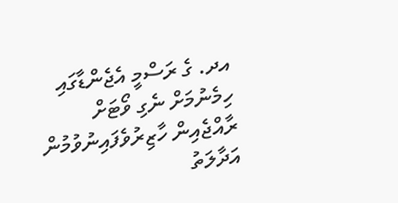އދ. ގެ ރަސްމީ އެޖެންޑާގައި ހިމެނުމަށް ނެގި ވޯޓަށް ރާއްޖެއިން ހާޒިރުވެފައިނުވުމުން އަދާލަތު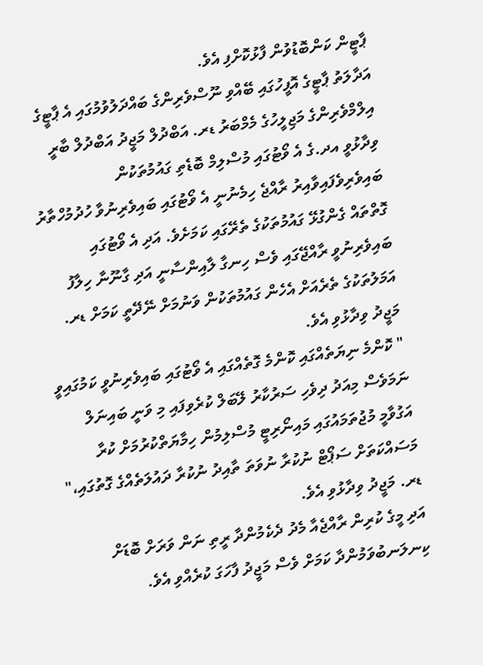ޕާޓީން ކަންބޮޑުވުން ފާޅުކޮށްފި އެވެ.
އަދާލަތު ޕާޓީގެ އޮފީހުގައި ބޭއްވި ނޫސްވެރިންގެ ބައްދަލުވުމުގައި އެ ޕާޓީގެ އިލްމްވެރިންގެ މަޖިލީހުގެ މެމްބަރު ޑރ. އަބްދުލް މަޖީދު އަބްދުލް ބާރީ ވިދާޅުވީ އދ.ގެ އެ ވޯޓުގައި މުސްލިމް ބޮޑެތި ގައުމުތަކުން ބައިވެރިވެފައިވާއިރު ރާއްޖެ ހިމެނުނީ އެ ވޯޓުގައި ބައިވެރިނުވާ ހުދުމުހްތާރު ގޮތްތައް ގެންގުޅޭ ގައުމުތަކުގެ ތެރޭގައި ކަމަށެވެ. އަދި އެ ވޯޓުގައި ބައިވެރިނުވީ ރާއްޖޭގައި ވެސް ހިނގާ ލާއިންސާނީ އަދި ގާނޫނާ ހިލާފު އަމަލުތަކުގެ ތެރެއަށް އެހެން ގައުމުތަކުން ވަނުމަށް ނޭދޭތީ ކަމަށް ޑރ. މަޖީދު ވިދާޅުވި އެވެ.
" ކޮންމެ ނިޔަތެއްގައި ކޮންމެ ގޮތެއްގައި އެ ވޯޓުގައި ބައިވެރިނުވީ ކަމުގައިވީ ނަމަވެސް މިއަދު ދިވެހި ސަރުކާރު ލޭބަލް ކުރެވިފައި މި ވަނީ ބައިނަލް އަގުވާމީ މުޖުތަމައުގައި މައިނޯރިޓީ މުސްލިމުން ހިމާޔަތްކުރުމަށް ކުރާ މަސައްކަތަށް ސަޕޯޓް ނުކުރާ ނުވަތަ ތާއިދު ނުކުރާ ދައުލަތެއްގެ ގޮތުގައި،" ޑރ. މަޖީދު ވިދާޅުވި އެވެ.
އަދި މީގެ ކުރިން ރާއްޖެއާ މެދު ދެކެމުންދާ ރީތި ނަން ވަރަށް ބޮޑަށް ކިނލަނބުވަމުންދާ ކަމަށް ވެސް މަޖީދު ފާހަގަ ކުރެއްވި އެވެ.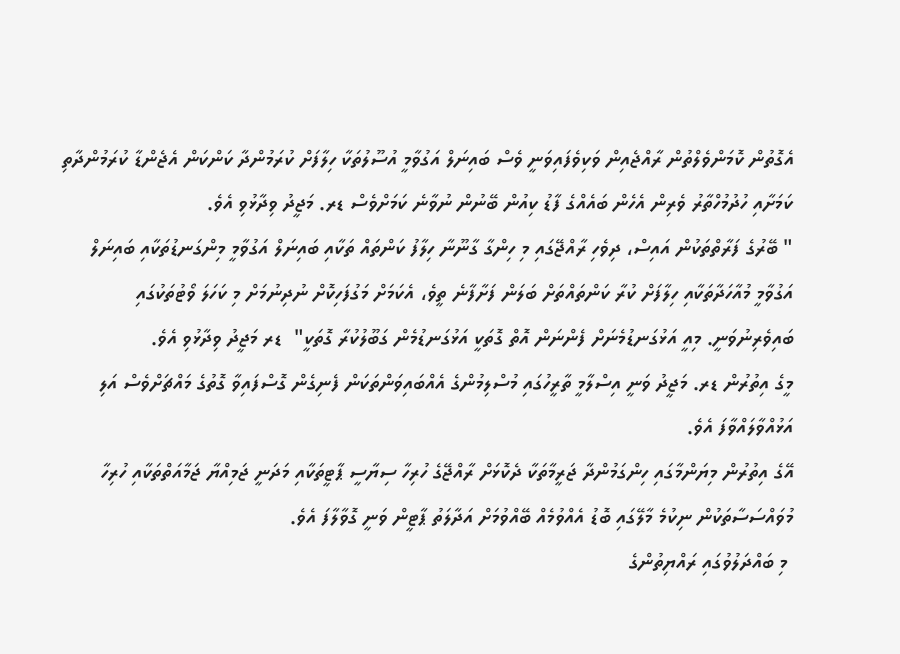އެގޮތުން ކޮމަންވެލްތުން ރާއްޖެއިން ވަކިވެފައިވަނީ ވެސް ބައިނަލް އަގުވާމީ އުސޫލުތަކާ ހިލާފަށް ކުރަމުންދާ ކަންކަން އެޖެންޑާ ކުރަމުންދާތި ކަމަށާއި ހުދުމުހްތާރު ވެރިން އެހެން ބައެއްގެ ފާޑު ކިއުން ބޭނުން ނުވާނެ ކަމަށްވެސް ޑރ. މަޖީދު ވިދާޅުވި އެވެ.
" ބޭރުގެ ފަރާތްތަކުން އައިސް، ދިވެހި ރާއްޖޭގައި މި ހިންގާ ގާނޫނާ ހިލާފު ކަންތައް ތަކާއި ބައިނަލް އަގުވާމީ މިންގަނޑުތަކާއި ބައިނަލް އަގުވާމީ މުއާހަދާތަކާއި ހިލާފަށް ކުރާ ކަންތައްތަށް ބަލަން ފަށާފާނެ ތީވެ، އެކަމަށް މަގުފަހިކޮށް ނުދިނުމަށް މި ކަހަލަ ވޯޓުތަކުގައި ބައިވެރިނުވަނީ. މިއީ އަޅުގަނޑުމެނަށް ފެންނަން އޮތް ގޮތަކީ އަޅުގަނޑުމެން ގަބޫލުކުރާ ގޮތަކީ"  ޑރ މަޖީދު ވިދާޅުވި އެވެ.
މީގެ އިތުރުން ޑރ. މަޖީދު ވަނީ އިސްލާމީ ތާރީހުގައި މުސްލިމުންގެ އެއްބައިވަންތަކަން ފެނިގެން ގޮސްފައިވާ ގޮތުގެ މައްޗަށްވެސް އަލި އަޅުއްވާލައްވާފަ އެވެ.
އޭގެ އިތުރުން މިޔަންމާގައި ހިންގަމުންދާ ޖަރީމާތަކާ ދެކޮޅަށް ރާއްޖޭގެ ހުރިހާ ސިޔާސީ ޕާޓީތަކާއި މަދަނީ ޖަމިއްޔާ ޖަމާއަތްތަކާއި ހުރިހާ މުވައްސަސާތަކުން ނިކުމެ މާލޭގައި ބޮޑު އެއްވުމެއް ބޭއްވުމަށް އަދާލަތު ޕާޓީން ވަނީ ގޮވާލާފަ އެވެ.
 މި ބައްދަލުވުގައި ރައްޔިތުންގެ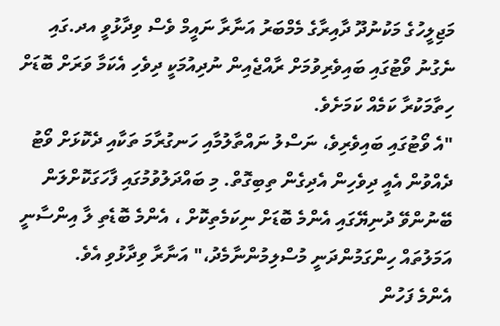މަޖިލީހުގެ މަކުނުދޫ ދާއިރާގެ މެމްބަރު އަނާރާ ނައީމް ވެސް ވިދާޅުވީ އދ.ގައި ނެގުނު ވޯޓުގައި ބައިވެރިވުމަށް ރާއްޖެއިން ނުދިއުމަކީ ދިވެހި އެކަމާ ވަރަށް ބޮޑަށް ހިތާމަކުރާ ކަމެއް ކަމަށެވެ.
"އެ ވޯޓުގައި ބައިވެރިވެ، ނަސްލު ނައްތާލުމާއި ހަނގުރާމަ ތަކާއި ދެކޮޅަށް ވޯޓު ދެއްވުން އެއީ ދިވެހިން އެދިގެން ތިބިގޮތް. މި ބައްދަލުވުމުގައި ފާހަގަކޮށްލަން ބޭނުންވޭ ދުނިޔޭގައި އެންމެ ބޮޑަށް ނިކަމެތިކޮށް ، އެންމެ ބޮޑެތި ލާ އިންސާނީ އަމަލުތައް ހިންގަމުންދަނީ މުސްލިމުންނާމެދު،" އަނާރާ ވިދާޅުވި އެވެ.
އެންމެ ފަހުން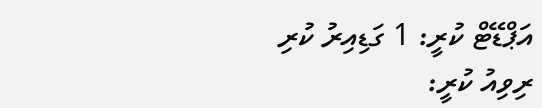އަޕްޑޭޓް ކުރީ: 1 ގަޑިއިރު ކުރި
ރިވިއު ކުރީ: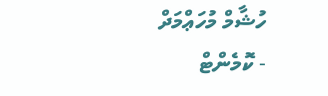ހުޝާމް މުހަޢްމަދް
- ކޮމެންޓް